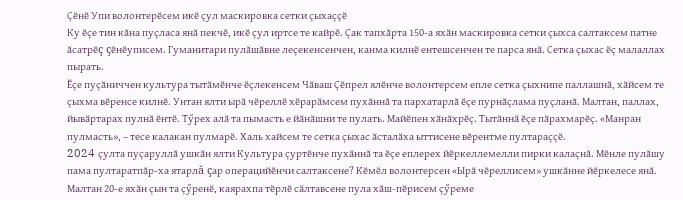Çӗнӗ Упи волонтерӗсем икӗ çул маскировка сетки çыхаççӗ
Ку ӗçе тин кăна пуçласа янă пекчӗ, икӗ çул иртсе те кайрӗ. Çак тапхăрта 150‑а яхӑн маскировка сетки çыхса салтаксем патне ăсатрӗç çӗнӗуписем. Гуманитари пулăшăвне леçекенсенчен, канма килнӗ ентешсенчен те парса янӑ. Сетка çыхас ӗç малаллах пырать.
Ӗçе пуçăниччен культура тытӑмӗнче ӗçлекенсем Чӑваш Çӗпрел ялӗнче волонтерсем епле сетка çыхнипе паллашнă, хӑйсем те çыхма вӗренсе килнӗ. Унтан ялти ырă чӗреллӗ хӗрарӑмсем пухӑннă та пархатарлă ӗçе пурнăçлама пуçланă. Малтан, паллах, йывӑртарах пулнă ӗнтӗ. Тӳрех алӑ та пымасть е йӑнӑшни те пулать. Майӗпен хӑнӑхрӗç. Тытӑннӑ ӗçе пӑрахмарӗç. «Манран пулмасть», – тесе калакан пулмарӗ. Халь хайсем те сетка çыхас ӑсталӑха ыттисене вӗрентме пултараççӗ.
2024 çулта пуçаруллă ушкӑн ялти Культура çуртӗнче пухӑннă та ӗçе еплерех йӗркеллемелли пирки калаçнă. Мӗнле пулăшу пама пултаратпăр-ха ятарлă çар операцийӗнчи салтаксене? Кӗмӗл волонтерсен «Ырӑ чӗреллисем» ушкӑнне йӗркелесе янă. Малтан 20‑е яхӑн çын та çӳренӗ, каярахпа тӗрлӗ сӑлтавсене пула хăш-пӗрисем çӳреме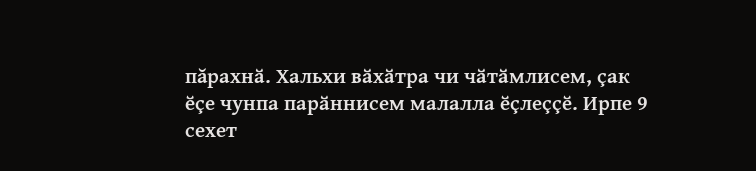пăрахнӑ. Хальхи вӑхӑтра чи чӑтӑмлисем, çак ӗçе чунпа парӑннисем малалла ӗçлеççӗ. Ирпе 9 сехет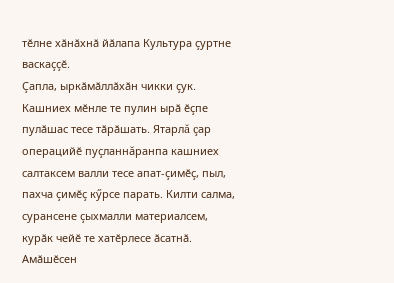тӗлне хӑнӑхнӑ йӑлапа Культура çуртне васкаççӗ.
Çапла, ыркӑмӑллӑхӑн чикки çук. Кашниех мӗнле те пулин ырӑ ӗçпе пулӑшас тесе тӑрӑшать. Ятарлă çар операцийӗ пуçланнăранпа кашниех салтаксем валли тесе апат-çимӗç, пыл, пахча çимӗç кӳрсе парать. Килти салма, сурансене çыхмалли материалсем, курӑк чейӗ те хатӗрлесе ӑсатнӑ. Амӑшӗсен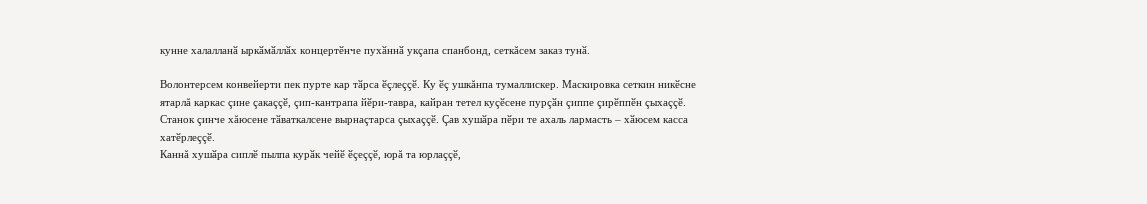кунне халалланӑ ыркӑмӑллӑх концертӗнче пухӑннӑ укçапа спанбонд, сеткăсем заказ тунӑ.

Волонтерсем конвейерти пек пурте кар тӑрса ӗçлеççӗ. Ку ӗç ушкăнпа тумаллискер. Маскировка сеткин никӗсне ятарлă каркас çине çакаççӗ, çип-кантрапа йӗри-тавра, кайран тетел куçӗсене пурçӑн çиппе çирӗппӗн çыхаççӗ. Станок çинче хăюсене тӑваткалсене вырнаçтарса çыхаççӗ. Çав хушӑра пӗри те ахаль лармасть – хӑюсем касса хатӗрлеççӗ.
Каннă хушӑра сиплӗ пылпа курӑк чейӗ ӗçеççӗ, юрă та юрлаççӗ,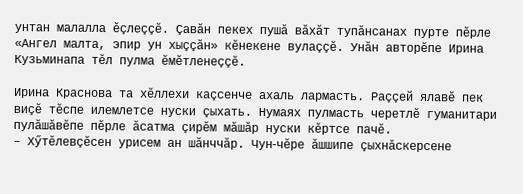унтан малалла ӗçлеççӗ. Çавăн пекех пушӑ вӑхӑт тупӑнсанах пурте пӗрле «Ангел малта, эпир ун хыççӑн» кӗнекене вулаççӗ. Унăн авторӗпе Ирина Кузьминапа тӗл пулма ӗмӗтленеççӗ.

Ирина Краснова та хӗллехи каçсенче ахаль лармасть. Раççей ялавӗ пек виçӗ тӗспе илемлетсе нуски çыхать. Нумаях пулмасть черетлӗ гуманитари пулăшăвӗпе пӗрле ăсатма çирӗм мӑшӑр нуски кӗртсе пачӗ.
– Хӳтӗлевçӗсен урисем ан шӑнччӑр. Чун‑чӗре ӑшшипе çыхнӑскерсене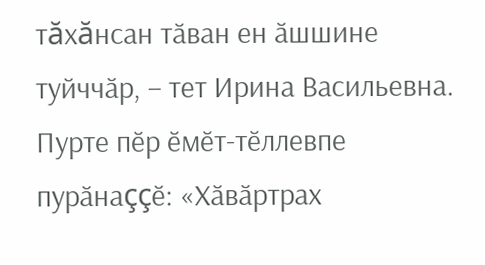тăхăнсан тӑван ен ӑшшине туйччӑр, – тет Ирина Васильевна.
Пурте пӗр ӗмӗт-тӗллевпе пурӑнаççӗ: «Хӑвӑртрах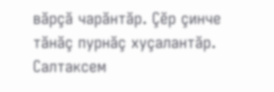вӑрçă чарӑнтӑр. Çӗр çинче тăнăç пурнăç хуçалантăр. Салтаксем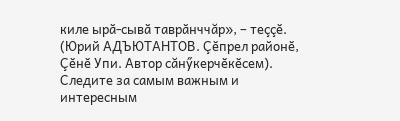киле ырӑ‑сывӑ таврӑнччăр», – теççӗ.
(Юрий АДЪЮТАНТОВ. Çӗпрел районӗ, Çӗнӗ Упи. Автор сăнӳкерчӗкӗсем).
Следите за самым важным и интересным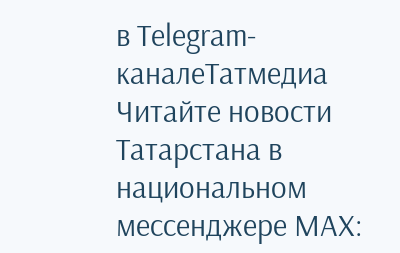в Telegram-каналеТатмедиа
Читайте новости Татарстана в национальном мессенджере MАХ: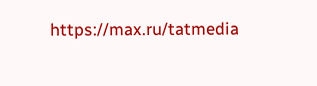https://max.ru/tatmedia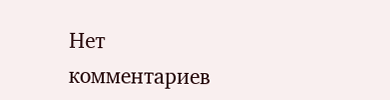Нет комментариев